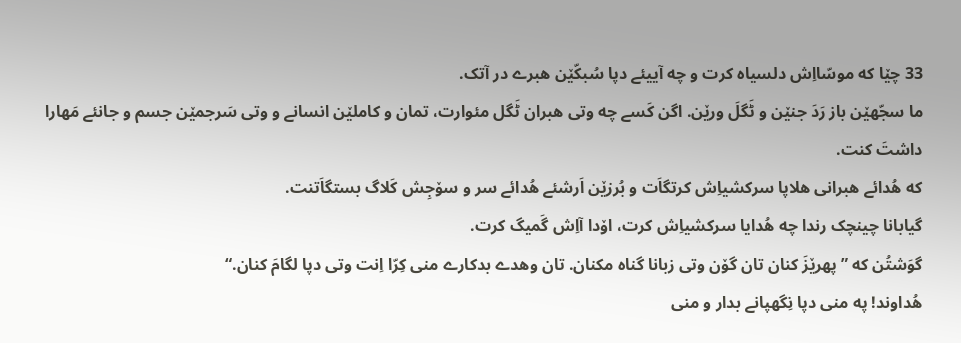33 چێا که موسّااِش دلسیاه کرت و چه آییئے دپا سُبکّێن هبرے در آتک.
ما سجّهێن باز رَدَ جنێن و ٹَگلَ ورێن. اگن کَسے چه وتی هبران ٹَگل مئوارت، تمان و کاملێن انسانے و وتی سَرجمێن جسم و جانئے مَهارا داشتَ کنت.
که هُدائے هبرانی هلاپا سرکشیاِش کرتگاَت و بُرزێن اَرشئے هُدائے سر و سۆجِش کَلاگ بستگاَتنت.
گیابانا چینچک رندا چه هُدایا سرکشیاِش کرت، اۆدا آاِش گَمیگ کرت.
گوَشتُن که ”پهرێزَ کنان تان گۆن وتی زبانا گناه مکنان. تان وهدے بدکارے منی کِرّا اِنت وتی دپا لگامَ کنان.“
هُداوند! په منی دپا نِگهپانے بدار و منی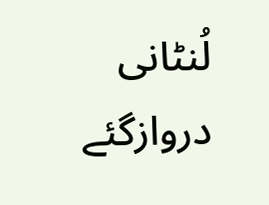لُنٹانی دروازگئے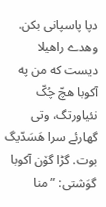دپا پاسپانی بکن.
وهدے راهیلا دیست که من په آکوبا هچّ چُکّ نئیاورتگ، وتی گهارئے سرا هَسَدّیگ بوت. گڑا گۆن آکوبا گوَشتی: ”منا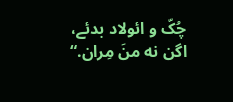چُکّ و ائولاد بدئے، اگن نه منَ مِران.“